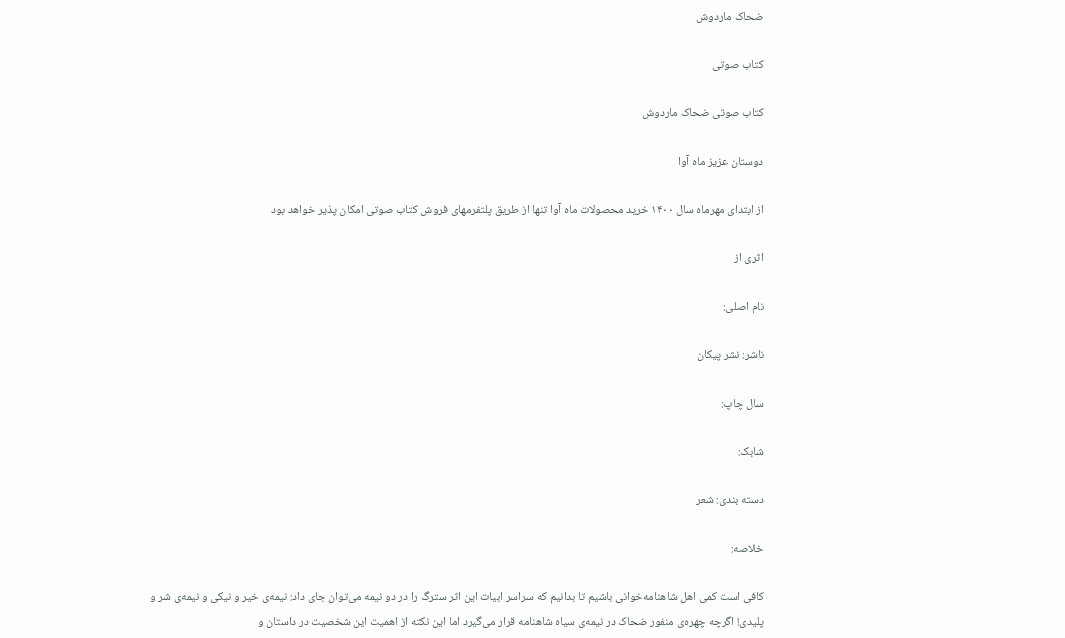ضحاک ماردوش

کتاب صوتی

کتاب صوتی ضحاک ماردوش

دوستان عزیز ماه آوا

از ابتدای مهرماه سال ۱۴۰۰ خرید محصولات ماه آوا تنها از طریق پلتفرمهای فروش کتاب صوتی امکان پذیر خواهد بود

اثری از

نام اصلی:

ناشر: نشر پیکان

سال چاپ:

شابک:

دسته بندی: شعر

خلاصه:

کافی است کمی اهل شاهنامه‌خوانی باشیم تا بدانیم که سراسر ابیات این اثر سترگ را در دو نیمه می‌توان جای داد: نیمه‌ی خیر و نیکی و نیمه‌ی شر و پلیدی! اگرچه چهره‌ی منفور ضحاک در نیمه‌ی سیاه شاهنامه قرار می‌گیرد اما این نکته از اهمیت این شخصیت در داستان و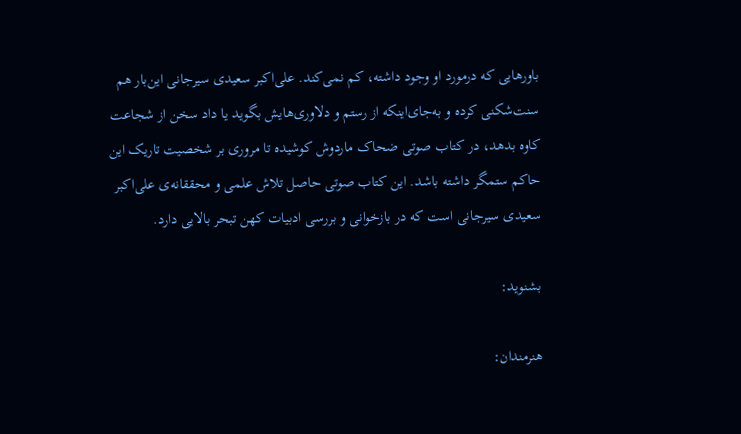باورهایی که درمورد او وجود داشته، کم نمی‌کند. علی‌اکبر سعیدی سیرجانی این‌بار هم سنت‌شکنی کرده و به‌جای‌اینکه از رستم و دلاوری‌هایش بگوید یا داد سخن از شجاعت کاوه بدهد، در کتاب صوتی ضحاک ماردوش کوشیده تا مروری بر شخصیت تاریک این حاکم ستمگر داشته باشد. این کتاب صوتی حاصل تلاش علمی و محققانه‌ی علی‌اکبر سعیدی سیرجانی است که در بازخوانی و بررسی ادبیات کهن تبحر بالایی دارد.

بشنوید:

هنرمندان: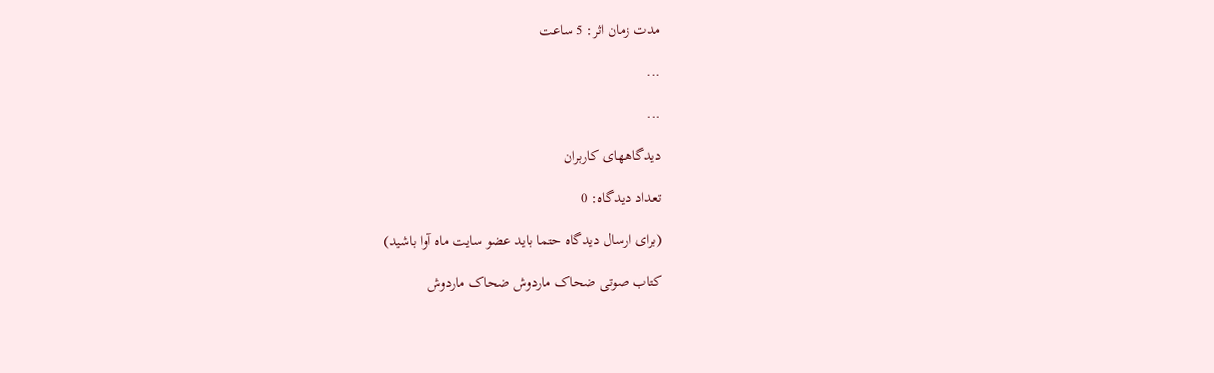مدت زمان اثر: 5 ساعت

...

...

دیدگاههای کاربران

تعداد دیدگاه: 0

(برای ارسال دیدگاه حتما باید عضو سایت ماه آوا باشید)

کتاب صوتی ضحاک ماردوش ضحاک ماردوش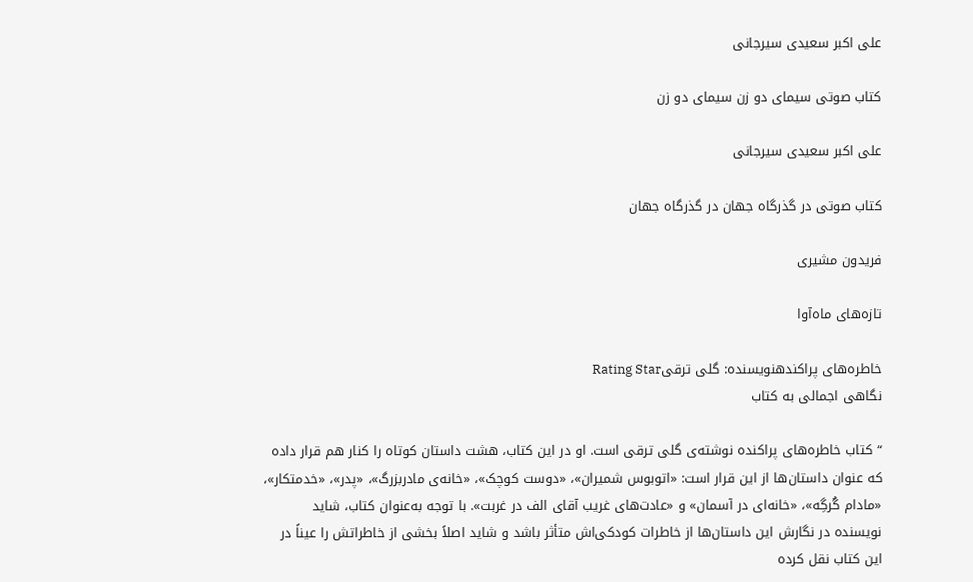علی اکبر سعیدی سیرجانی

کتاب صوتی سیمای دو زن سیمای دو زن

علی اکبر سعیدی سیرجانی

کتاب صوتی در گذرگاه جهان در گذرگاه جهان

فریدون مشیری

تازه‌های ماه‌آوا

خاطره‌های پراکندهنویسنده: گلی ترقیRating Star
نگاهی اجمالی به کتاب

“ کتاب خاطره‌های پراکنده نوشته‌ی گلی ترقی است. او در این کتاب، هشت داستان کوتاه را کنار هم قرار داده که عنوان داستان‌ها از این قرار است: «اتوبوس شمیران»، «دوست کوچک»، «خانه‌ی مادربزرگ»، «پدر»، «خدمتکار»، «مادام گُرگِه»، «خانه‌ای در آسمان» و «عادت‌های غریب آقای الف در غربت». با توجه به‌عنوان کتاب، شاید نویسنده در نگارش این داستان‌ها از خاطرات کودکی‌اش متأثر باشد و شاید اصلاً بخشی از خاطراتش را عیناً در این کتاب نقل کرده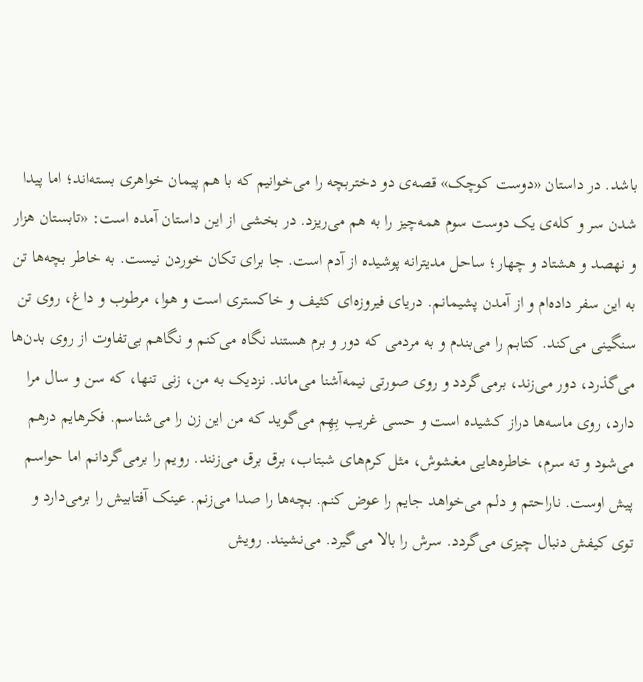باشد. در داستان «دوست کوچک» قصه‌ی دو دختربچه را می‌خوانیم که با هم پیمان خواهری بسته‌اند؛ اما پیدا شدن سر و کله‌ی یک دوست سوم همه‌چیز را به هم می‌ریزد. در بخشی از این داستان آمده است: «تابستان هزار و نهصد و هشتاد و چهار؛ ساحل مدیترانه پوشیده از آدم است. جا برای تکان خوردن نیست. به خاطر بچه‌ها تن به این سفر داده‌ام و از آمدن پشیمانم. دریای فیروزه‌ای کثیف و خاکستری است و هوا، مرطوب و داغ، روی تن سنگینی می‌کند. کتابم را می‌بندم و به مردمی که دور و برم هستند نگاه می‌کنم و نگاهم بی‌تفاوت از روی بدن‌ها می‌گذرد، دور می‌زند، برمی‌گردد و روی صورتی نیمه‌آشنا می‌ماند. نزدیک به من، زنی تنها، که سن و سال مرا دارد، روی ماسه‌ها دراز کشیده است و حسی غریب بِهِم می‌گوید که من این زن را می‌شناسم. فکرهایم درهم می‌شود و ته سرم، خاطره‌هایی مغشوش، مثل کرم‌های شبتاب، برق برق می‌زنند. رویم را برمی‌گردانم اما حواسم پیش اوست. ناراحتم و دلم می‌خواهد جایم را عوض کنم. بچه‌ها را صدا می‌زنم. عینک آفتابیش را برمی‌دارد و توی کیفش دنبال چیزی می‌گردد. سرش را بالا می‌گیرد. می‌نشیند. رویش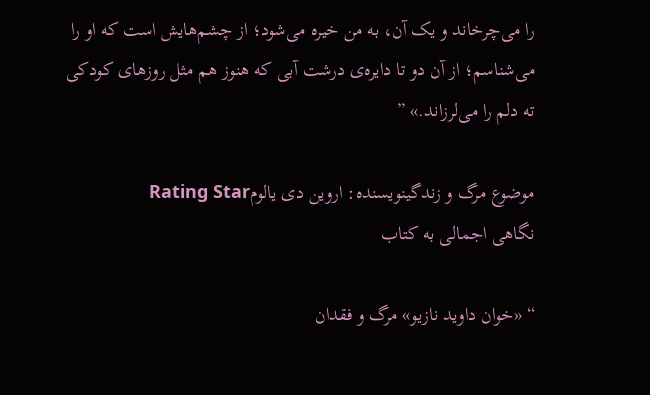را می‌چرخاند و یک آن، به من خیره می‌شود؛ از چشم‌هایش است که او را می‌شناسم؛ از آن دو تا دایره‌ی درشت آبی که هنوز هم مثل روزهای کودکی ته دلم را می‌لرزاند.» ”

موضوع مرگ و زندگینویسنده: اروین دی یالومRating Star
نگاهی اجمالی به کتاب

“ «خوان داوید نازیو» مرگ و فقدان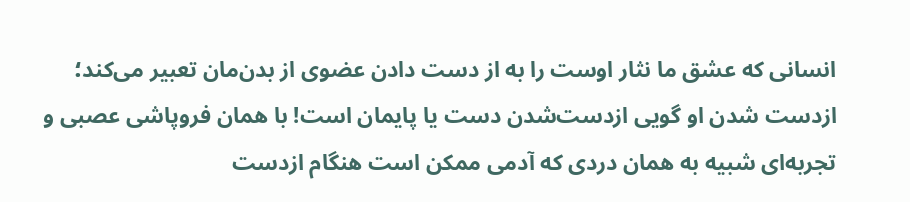انسانی که عشق ما نثار اوست را به از دست دادن عضوی از بدن‌مان تعبیر می‌کند؛ ازدست شدن او گویی ازدست‌شدن دست یا پایمان است! با همان فروپاشی عصبی و تجربه‌‌ای شبیه به همان دردی که آدمی ممکن است هنگام ازدست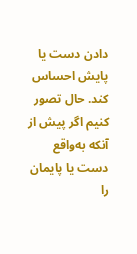دادن دست یا پایش احساس کند. حال تصور کنیم اگر پیش از آنکه به‌واقع دست یا پایمان را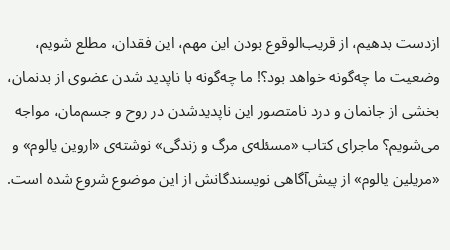از‌دست بدهیم، از قریب‌الوقوع بودن این مهم، این فقدان، مطلع شویم، وضعیت ما چه‌گونه خواهد بود؟! ما چه‌گونه با ناپدید شدن عضوی از بدنمان، بخشی از جانمان و درد نامتصور این ناپدیدشدن در روح و جسم‌مان، مواجه می‌شویم؟ ماجرای کتاب «مسئله‌ی مرگ و زندگی» نوشته‌ی «اروین یالوم» و «مریلین یالوم» از پیش‌آگاهی نویسندگانش از این موضوع شروع شده است.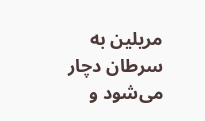مریلین به سرطان دچار می‌شود و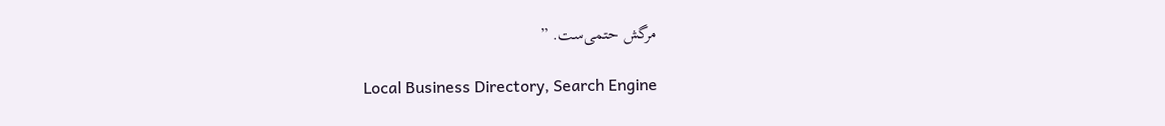مرگش حتمی‌ست. ”

Local Business Directory, Search Engine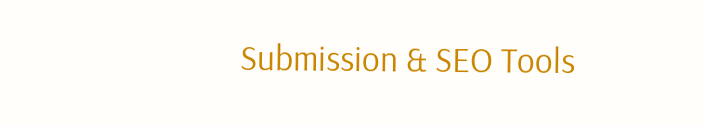Submission & SEO Tools